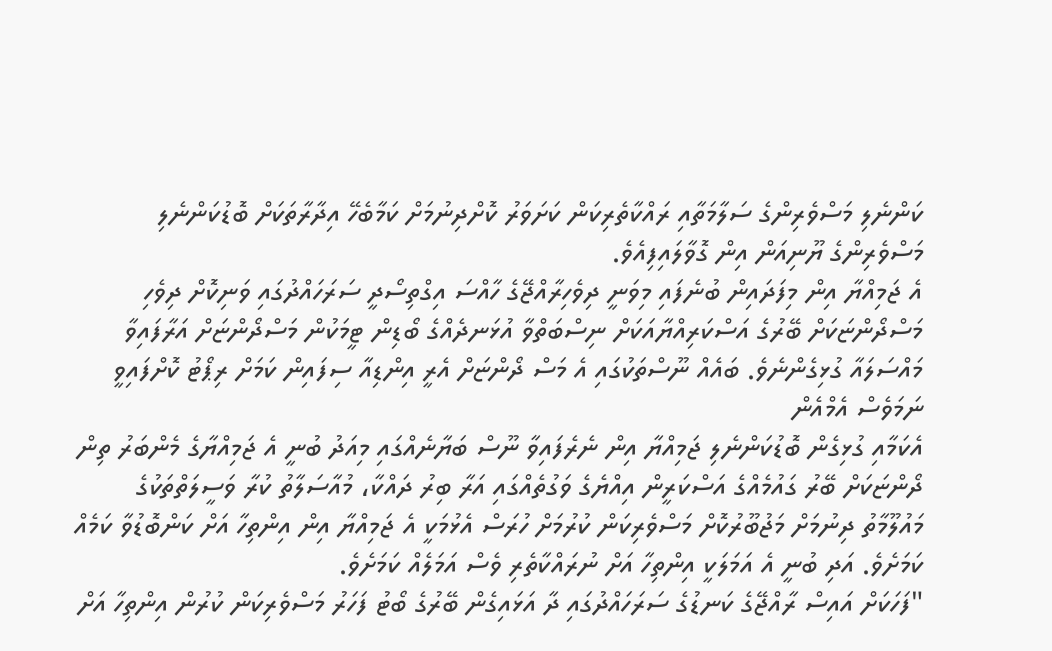ކަންނެލި މަސްވެރިންގެ ސަލާމަތާއި ރައްކާތެރިކަން ކަށަވަރު ކޮށްދިނުމަށް ކަމާބެހޭ އިދާރާތަކަށް ބޮޑުކަންނެލި މަސްވެރިންގެ ޔޫނިއަން އިން ގޮވާލައިފިއެވެ.
އެ ޖަމިއްޔާ އިން މިފަދައިން ބުނެފައި މިވަނީ ދިވެހިރާއްޖޭގެ ހާއްސަ އިގްތިސޯދީ ސަރަހައްދުގައި ވަނިކޮށް ދިވެހި މަސްދޯންޏަކަށް ބޭރުގެ އަސްކަރިއްޔާއަކަށް ނިސްބަތްވާ އުޅަނދެއްގެ ބޯޑިން ޓީމަކުން މަސްދޯންޏަށް އަރާފައިވާ މައްސަލައާ ގުޅިގެންނެވެ. ބައެއް ނޫސްތަކުގައި އެ މަސް ދޯންޏަށް އެރީ އިންޑިއާ ސިފައިން ކަމަށް ރިޕޯޓު ކޮށްފައިވީ ނަމަވެސް އެމްއެން
އެކަމާއި ގުޅިގެން ބޮޑުކަންނެލި ޖަމިއްޔާ އިން ނެރެފައިވާ ނޫސް ބަޔާނެއްގައި މިއަދު ބުނީ އެ ޖަމިއްޔާގެ މެންބަރު ތިން ދޯންޏަކަށް ބޭރު ގައުމެއްގެ އަސްކަރީން އިއްޔެގެ ވަގުތެއްގައި އަރާ ބިރު ދައްކާ، މުއާސަލާތު ކުރާ ވަސީލަތްތަކުގެ މައުލޫމާތު ދިނުމަށް މަޖުބޫރުކޮށް މަސްވެރިކަން ކުރުމަށް ހުރަސް އެޅުމަކީ އެ ޖަމިއްޔާ އިން އިންތިހާ އަށް ކަންބޮޑުވާ ކަމެއް ކަމަށެވެ. އަދި ބުނީ އެ އަމަލަކީ އިންތިހާ އަށް ނުރައްކާތެރި ވެސް އަމަލެއް ކަމަށެވެ.
"ފަހަކަށް އައިސް ރާއްޖޭގެ ކަނޑުގެ ސަރަހައްދުގައި ދާ އަޅައިގެން ބޭރުގެ ބޯޓު ފަހަރު މަސްވެރިކަން ކުރުން އިންތިހާ އަށް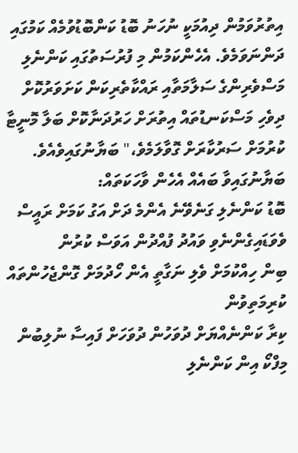އިތުރުވަމުން ދިއުމަކީ ނުހަނު ބޮޑު ކަންބޮޑުވުމެއް ކަމުގައި ދަންނަވަމެވެ. އެހެންކަމުން މި ފުރުސަތުގައި ކަންނެލި މަސްވެރިންގެ ސަލާމަތާއި ރައްކާތެރިކަން ކަށަވަރުކޮށް ދިވެހި މަސްކަނޑުތައް އިތުރަށް ހަރުދަނާކޮށް ބަލާ މޮނީޓާ ކުރުމަށް ސަރުކާރަށް ގޮވާލަމެވެ،" ބަޔާނުގައިވެއެވެ.
ބަޔާނުގައިވާ ބައެއް އެހެން ވާހަކަތައް:
ބޮޑު ކަންނެލި ގަނެވޭނެ އެންމެ ދަށް އަގު ކަމަށް ރައީސް ވެވަޑައިގެންނެވި ވައުދު ފުއްދުން އަވަސް ކުރުން
ބިން ހިއްކުމަށް ވެލި ނަގާތީ އެން ހޯދުމަށް ގޮންޖެހުންތައް ކުރިމަތިވުން
ކިރާ ކަންނެއްޔަށް ދުވަހުން ދުވަހަށް ފައިސާ ނުލިބުން
މިފްކޯ އިން ކަންނެލި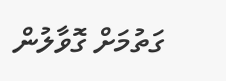ގަތުމަށް ގޮވާލުން